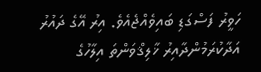ހަވީރު ފަސްގަޑި ބައިވެއްޖެއެވެ. އިރު އޭގެ ދައުރު އަދާކުރަމުންދާއިރު ޚާލިޤްވަންތަ އިލާހުގެ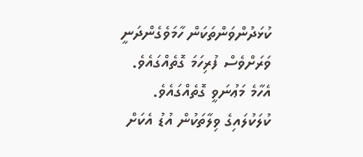ކުޅަދުންވަންތަކަން ހާމަވެގެންދަނީ ވަރަށްވެސް ފުރިހަމަ ގޮތެއްގައެވެ. އެހާމެ މަޢުނަވީ ގޮތެއްގައެވެ. ކުލަކުލައިގެ ވިލާތަކުން އުޑު އެކަށް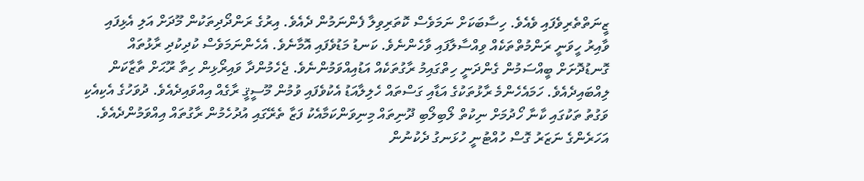ޒީނަތްތެރިވެފައި ވެއެވެ. ހިސާބަކަށް ނަމަވެސް ކޮތަރިވިލާ ފެންނަމުން ދެއެވެ. އިރުގެ ރަންދޯދިތަކުން މޫދަށް އަލި އެޅިފައި ވާއިރު ހީވަނީ ރަންމުތްތަކެއް ވިއްސާލާފައި ވާހެންނެވެ. ކަނޑު މަޑުވެފައި އޮމާނެވެ. އެހެންނަމަވެސް ކުދިކުދި ރާޅުތައް ގޮނޑުދޮށަށް ބީއްސަމުން ގެންދަނީ ހިތްގައިމު ރާގުތަކެއް އަޑުއިއްވަމުންނެވެ. ޖެހެމުންދާ ވައިރޯޅިން ހިތާ ރޫޙަށް ތާޒާކަން ލިއްބައިދެއެވެ. ހަމައެހެންމެ ރާޅުތަކުގެ އަޑާއި ގަސްތައް ހެލިލާއަޑު އެކުވެފައި ވުމުން މޫސީޤީ ރާގެއް އިއްވައިދެއެވެ. ދުވަހުގެ އެކިއެކި ވަގުތު ތަކުގައި ކާނާ ހޯދުމަށް ނިކުތް ލޯބިލޯބި ދޫނިތައް މިނިވަންކަމާއެކު ފަޒާ ތެރޭގައި އުދުހެމުން ރާގުތައް އިއްވަމުންދެއެވެ.
އަހަރެންގެ ނަޒަރު ގޮސް ހުއްޓުނީ ހުޅަނގު ދެކުނުން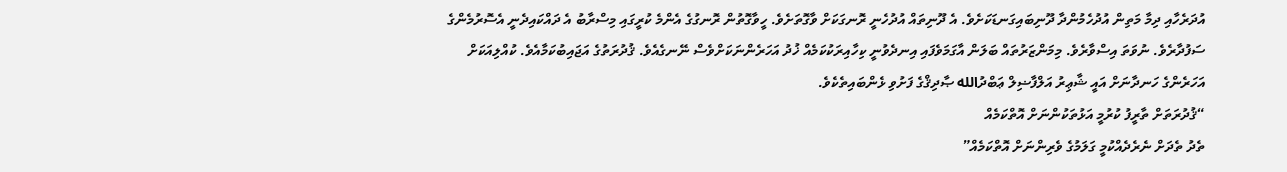އުދަރެހާއި ދިމާ މަތިން އުދުހެމުންދާ ދޫނިބައިގަނޑަކަށެވެ. އެ ދޫނިތައް އުދުހެނީ ރޮނގަކަށް ވާގޮތަށެވެ. ހީވާގޮތުން ރޮނގުގެ އެންމެ ކުރީގައި މިސްރާބު އެ ދައްކައިދެނީ އެސޮރުމެންގެ ސަފުދާރެވެ. ނުވަތަ އިސްވާރެވެ. މިމަންޒަރުތައް ބަލަން އާގަމަވެފައި އިނދެވުނީ ކިހާއިރަކުކަމެއް ޚުދު އަހަރެންނަކަށްވެސް ނޭނގެއެވެ. ޤުދުރަތުގެ އަޖައިބުކަމާއެވެ. ކުއްލިއަކަށް އަހަރެންގެ ހަނދާނަށް އައީ ޝާޢިރު އަލްފާޟިލް ޢަބްދުالله ޞާދިޤްގެ ފަށުވި ޅެންބައިތެކެވެ.
“ޤުދުރަތަށް ތާރީފު ކުރުމީ އަޅުތަކުންނަށް އޮތްކަމެއް
ތެދު ތެދަށް ނެރެދެއްކުމީ ގަލަމުގެ ވެރިންނަށް އޮތްކަމެއް”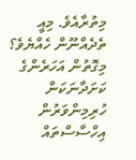މިތުރާއެވެ. މިއީ ތެދެއްނޫން ހެއްޔެވެ؟ މިގޮތުން އަހަރެންގެ ކަށަދާނަކަން ހުރިމިންވަރުން އިހްސާސްތައް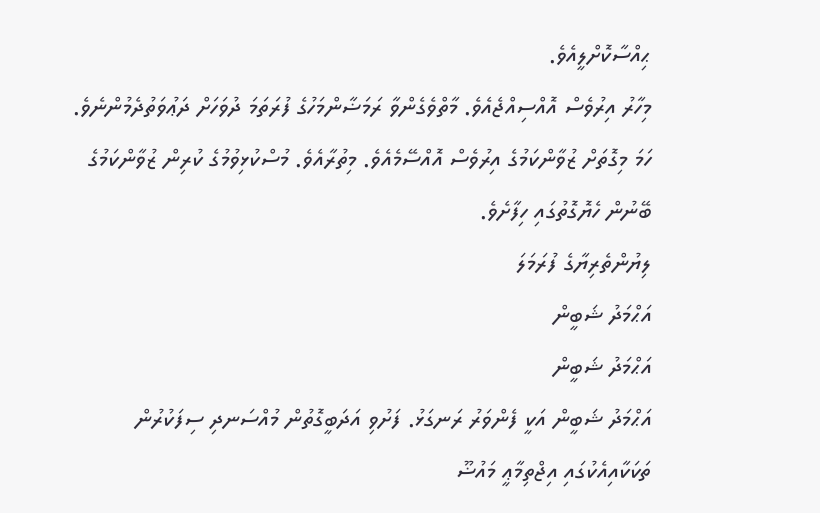ޙިއްސާކޮށްލީއެވެ.
މިހާރު އިރުވެސް އޮއްސިއްޖެއެވެ. މާތްވެގެންވާ ރަމަޟާންމަހުގެ ފުރަތަމަ ދުވަހަށް ދަޢުވަތުދެމުންނެވެ. ހަމަ މިގޮތަށް ޒުވާންކަމުގެ އިރުވެސް އޮއްސޭމެއެވެ. މިތުރާއެވެ. މުސްކުޅިވުމުގެ ކުރިން ޒުވާންކަމުގެ ބޭނުން ހެޔޮގޮތުގައި ހިފާށެވެ.
ލިޔުންތެރިޔާގެ ފުރަމަލަ
އަޙްމަދު ޝަބީން
އަޙްމަދު ޝަބީން
އަޙްމަދު ޝަބީން އަކީ ފެންވަރު ރަނގަޅު. ފަށުވި އަދަބީގޮތުން މުއްސަނދި ސިފަކުރުން ތަކަކާއިއެކުގައި އިޖްތިމާޢީ މައުޟޫ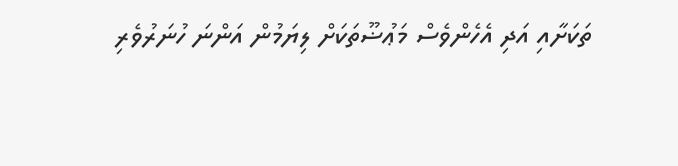ތަކަށާއި އަދި އެހެންވެސް މަޢުޟޫތަކަށް ލިޔަމުން އަންނަ ހުނަރުވެރި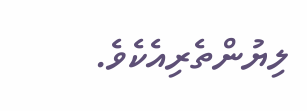ލިޔުންތެރިއެކެވެ.